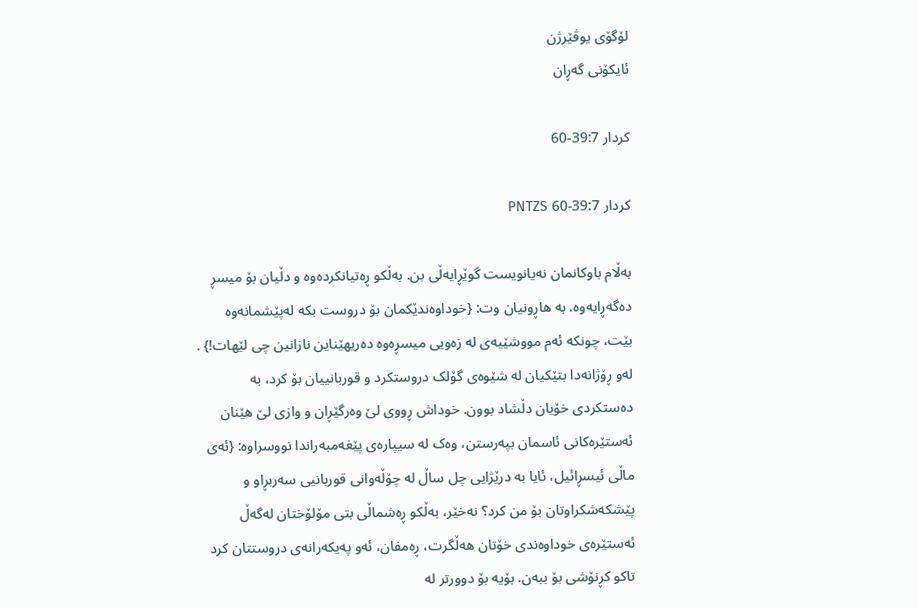لۆگۆی یوڤێرژن
ئایکۆنی گەڕان

كردار 39:7-60

كردار 39:7-60 PNTZS

به‌ڵام باوكانمان نه‌یانویست گوێڕایه‌ڵی بن. به‌ڵكو ڕه‌تیانكرده‌وه‌ و دڵیان بۆ میسڕ ده‌گه‌ڕایه‌وه‌. به‌ هاڕونیان وت: {خوداوه‌ندێكمان بۆ دروست بكه‌ له‌پێشمانه‌وه‌ بێت، چونكه‌ ئه‌م مووشێیه‌ی له‌ زه‌ویی میسڕه‌وه‌ ده‌ریهێناین نازانین چی لێهات!} . له‌و ڕۆژانه‌دا بتێكیان له‌ شێوه‌ی گۆلک دروستكرد و قوربانییان بۆ كرد، به‌ ده‌ستكردی خۆیان دڵشاد بوون. خوداش ڕووی لێ وه‌رگێڕان و وازی لێ هێنان ئه‌ستێره‌كانی ئاسمان بپه‌رستن، وه‌ک له‌ سیپاره‌ی پێغه‌مبه‌راندا نووسراوه‌: {ئه‌ی ماڵی ئیسڕائیل، ئایا به‌ درێژایی چل ساڵ له‌ چۆڵه‌وانی قوربانیی سه‌ربڕاو و پێشكه‌شكراوتان بۆ من كرد؟ نه‌خێر، به‌ڵكو ڕه‌شماڵی بتی مۆلۆختان له‌گه‌ڵ ئه‌ستێره‌ی خوداوه‌ندی خۆتان هه‌ڵگرت، ڕه‌مفان، ئه‌و په‌یكه‌رانه‌ی دروستتان كرد تاكو كڕنۆشی بۆ ببه‌ن. بۆیه‌ بۆ دوورتر له‌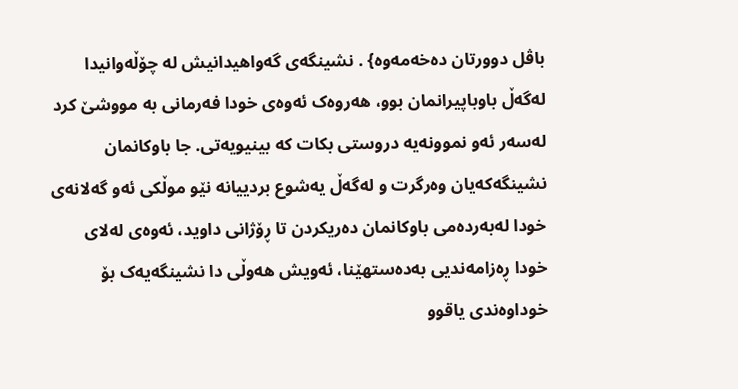باڤل دوورتان ده‌خه‌مه‌وه‌} . نشینگه‌ی گه‌واهیدانیش له‌ چۆڵه‌وانیدا له‌گه‌ڵ باوباپیرانمان بوو، هه‌روه‌ک ئه‌وه‌ی خودا فه‌رمانی به‌ مووشێ كرد له‌سه‌ر ئه‌و نموونه‌یه‌ دروستی بكات كه‌ بینیویه‌تی. جا باوكانمان نشینگه‌كه‌یان وه‌رگرت و له‌گه‌ڵ یه‌شوع بردییانه‌ نێو موڵكی ئه‌و گه‌لانه‌ی خودا له‌به‌رده‌می باوكانمان ده‌ریكردن تا ڕۆژانی داوید، ئه‌وه‌ی له‌لای خودا ڕه‌زامه‌ندیی به‌ده‌ستهێنا، ئه‌ویش هه‌وڵی دا نشینگه‌یه‌ک بۆ خوداوه‌ندی یاقوو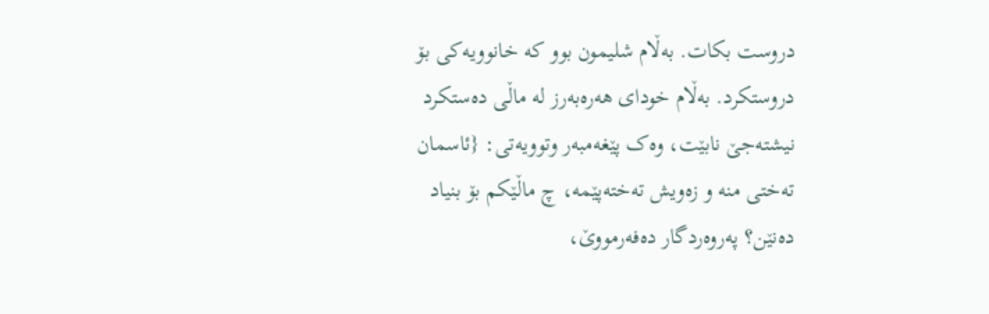دروست بكات. به‌ڵام شلیمون بوو كه‌ خانوویه‌كی بۆ دروستكرد. به‌ڵام خودای هه‌ره‌به‌رز له‌ ماڵی ده‌ستكرد نیشته‌جێ نابێت، وه‌ک پێغه‌مبه‌ر وتوویه‌تی: {ئاسمان ته‌ختی منه‌ و زه‌ویش ته‌خته‌پێمه‌، چ ماڵێكم بۆ بنیاد ده‌نێن؟ په‌روه‌ردگار ده‌فه‌رمووێ،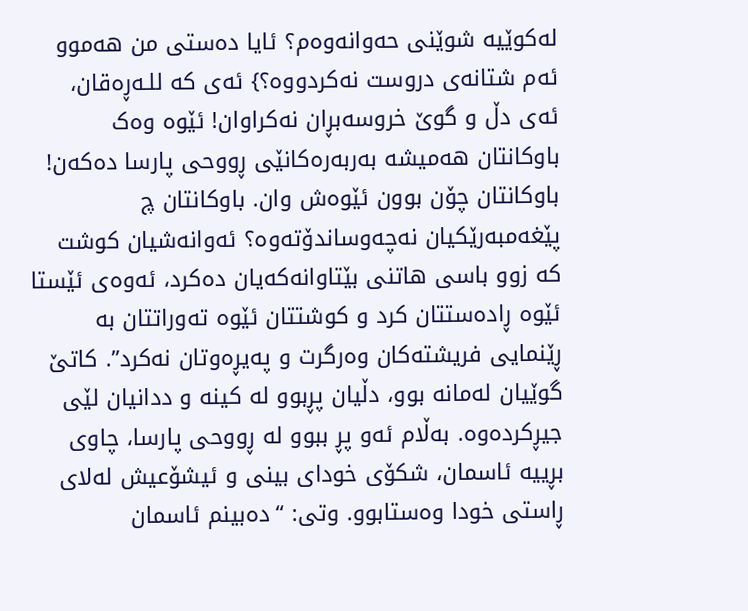له‌كوێیه‌ شوێنی حه‌وانه‌وه‌م؟ ئایا ده‌ستی من هه‌موو ئه‌م شتانه‌ی دروست نه‌كردووه‌؟} ئه‌ی كه‌ للـه‌ڕه‌قان، ئه‌ی دڵ و گوێ خروسه‌بڕان‌ نه‌كراوان! ئێوه‌ وه‌ک باوكانتان هه‌میشه‌ به‌ربه‌ره‌كانێی ڕووحی پارسا ده‌كه‌ن! باوكانتان چۆن بوون ئێوه‌ش وان. باوكانتان چ پێغه‌مبه‌رێكیان نه‌چه‌وساندۆته‌وه‌؟ ئه‌وانه‌شیان كوشت كه‌ زوو باسی هاتنی بێتاوانه‌كه‌یان ده‌كرد، ئه‌وه‌ی ئێستا ئێوه‌ ڕاده‌ستتان كرد و كوشتتان ئێوه‌ ته‌وراتتان به‌ ڕێنمایی فریشته‌كان وه‌رگرت و په‌یڕه‌وتان نه‌كرد”. كاتێ گوێیان له‌مانه‌ بوو، دڵیان پڕبوو له‌ كینه‌ و ددانیان لێی جیڕكرده‌وه‌. به‌ڵام ئه‌و پڕ ببوو له‌ ڕووحی پارسا، چاوی بڕییه‌ ئاسمان، شكۆی خودای بینی و ئیشۆعیش له‌لای ڕاستی خودا وه‌ستابوو. وتی: “ده‌بینم ئاسمان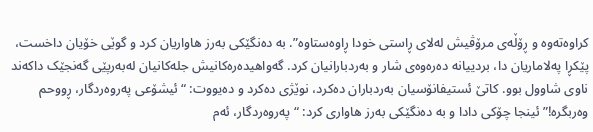كراوه‌ته‌وه‌ و ڕۆڵه‌ی مرۆڤیش له‌لای ڕاستی خودا ڕاوه‌ستاوه‌”. به‌ ده‌نگێكی به‌رز هاواریان كرد و گوێی خۆیان داخست، پێكڕا په‌لاماریان دا، بردییانه‌ ده‌ره‌وه‌ی شار و به‌ردبارانیان كرد. گه‌واهیده‌ره‌كانیش جله‌كانیان له‌به‌رپێی گه‌نجێک داكه‌ند ناوی شاوول بوو. كاتێ ئستیفانۆسیان به‌ردباران ده‌كرد، نوێژی ده‌كرد و ده‌یووت: “ئیشۆعی په‌روه‌ردگار، ڕووحم وه‌ربگره‌!” ئینجا چۆكی دادا و به‌ ده‌نگێكی به‌رز هاواری كرد: “په‌روه‌ردگار، ئه‌م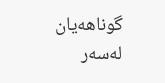گوناهه‌یان له‌سه‌ر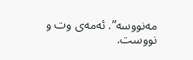مه‌نووسه‌”. ئه‌مه‌ی وت و نووست.